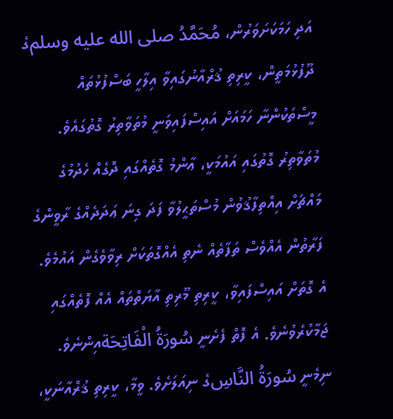އަދި ހަމަކަށަވަރުން، مُحَمَّدُ صلى الله عليه وسلمގެ ދޫފުޅުމަތީން، ކީރިތި ޤުރްއާނުގައިވާ އިލާހީ ބަސްފުޅުތައް މީސްތަކުންނާ ހަމައަށް އައިސްފައިވަނީ މުތަވާތިރު ގޮތުގައެވެ. މުތަވާތިރު ގޮތުގައި އައުމަކީ، ޢާންމު ގޮތެއްގައި ދޮގެއް ހެދުމުގެ މައްޗަށް އިއްތިފާޤުވުން މުސްތަޙީލުވާ ފަދަ ގިނަ ޢަދަދެއްގެ ރާވީންގެ ފަރާތުން އެއްވެސް ތަފާތެއް ނެތި އެއްގޮތަކަށް ރިވާވެގެން އައުމެވެ. އެ ގޮތަށް އައިސްފައިވާ، ކީރިތި މޫރިތި އާޔަތްތައް އެއް ފޮތެއްގައި ޖަމާކުރެވުނެވެ. އެ ފޮތް ފެށެނީ سُورَةُ الْفَاتِحَةއިންނެވެ. ނިމެނީ سُورَةُ النَّاسِގެ ނިއަލަށެވެ. ވީމާ، ކީރިތި ޤުރްއާނަކީ،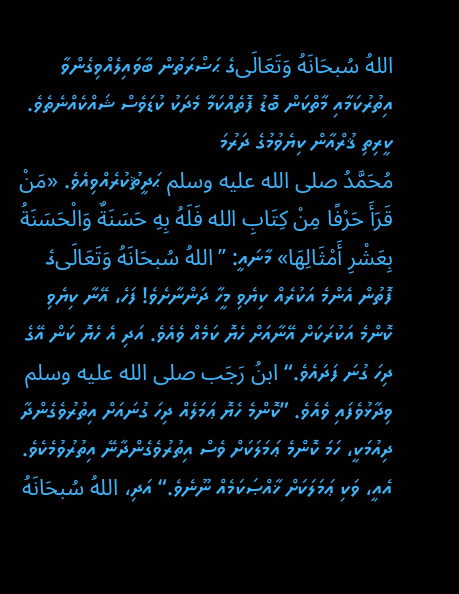اللهُ سُبحَانَهُ وَتَعَالَىގެ ޙަޟްރަތުން ބާވައިލެއްވިގެންވާ އިތުރުކަމާއި މާތްކަން ބޮޑު ފޮތެއްކަމާ މެދަކު ކުޑަވެސް ޝައްކެއްނެތެވެ.
ކީރިތި ޤުރްއާން ކިޔެވުމުގެ ދަރުމަ
مُحَمَّدُ صلى الله عليه وسلم ޙަދީޘުކުރެއްވިއެވެ. «مَنْ قَرَأَ حَرْفًا مِنْ كِتَابِ الله فَلَهُ بِهِ حَسَنَةٌ وَالْحَسَنَةُ بِعَشْرِ أَمْثَالِهَا» މާނައީ: ”اللهُ سُبحَانَهُ وَتَعَالَىގެ ފޮތުން އެންމެ އަކުރެއް ކިޔެވި މީހާ ދަންނާށެވެ! ފަހެ، އޭނާ ކިޔެވި ކޮންމެ އަކުރަކަށް އޭނާއަށް ހެޔޮ ކަމެއް ވެއެވެ. އަދި އެ ހެޔޮ ކަން އޭގެ ދިހަ ގުނަ ފަދައެވެ.“ ابنُ رَجَب صلى الله عليه وسلم ވިދާޅުވެފައި ވެއެވެ. ”ކޮންމެ ހެޔޮ ޢަމަލެއް ދިހަ ގުނައަށް އިތުރުވެގެންދާ ދިއުމަކީ، ހަމަ ކޮންމެ ޢަމަލަކަށް ވެސް އިތުރުވެގެންދާނޭ އިތުރުވުމެކެވެ. އެއީ، ވަކި ޢަމަލަކަށް ޚާއްޞަކަމެއް ނޫނެވެ.“ އަދި، اللهُ سُبحَانَهُ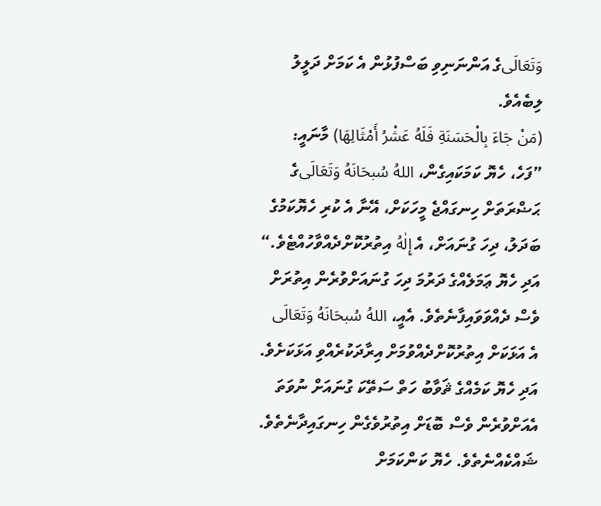وَتَعَالَىގެ އަންނަނިވި ބަސްފުޅުން އެ ކަމަށް ދަލީލު ލިބެއެވެ.
(مَنْ جَاءَ بِالْحَسَنَةِ فَلَهُ عَشْرُ أَمْثَالِهَا) މާނައީ: ”ފަހެ، ހެޔޮ ކަމަކައިގެން، اللهُ سُبحَانَهُ وَتَعَالَىގެ ޙަޟްރަތަށް ހިނގައްޖެ މީހަކަށް، އޭނާ އެ ކުރި ހެޔޮކަމުގެ ބަދަލު، ދިހަ ގުނައަށް، އެ إِلٰهُ އިތުރުކޮށްދެއްވާހުއްޓެވެ.“ އަދި ހެޔޮ ޢަމަލެއްގެ ދަރުމަ ދިހަ ގުނައަށްވުރެން އިތުރަށް ވެސް ދެއްވަވައިފާނެތެވެ. އެއީ، اللهُ سُبحَانَهُ وَتَعَالَى އެ އަޅަކަށް އިތުރުކޮށްދެއްވުމަށް އިރާދަކުރެއްވި އަޅަކަށެވެ. އަދި ހެޔޮ ކަމެއްގެ ޘަވާބު ހަތް ސަތޭކަ ގުނައަށް ނުވަތަ އެއަށްވުރެން ވެސް ބޮޑަށް އިތުރުވެގެން ހިނގައިދާނެތެވެ.
ޝައްކެއްނެތެވެ. ހެޔޮ ކަންކަމަށް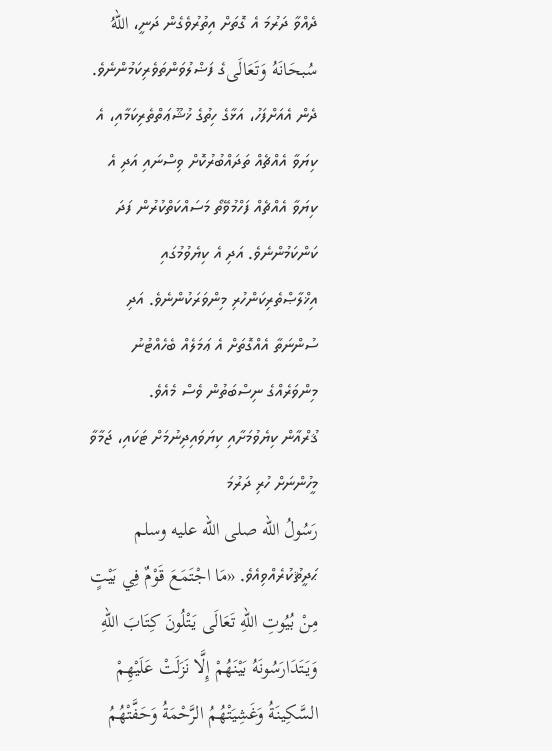ދެއްވާ ދަރުމަ އެ ގޮތަށް އިތުރުވެގެން ދަނީ، اللهُ سُبحَانَهُ وَتَعَالَىގެ ފަޟްލުވަންތަވެރިކަމުންނެވެ. ދެން އެއަށްފަހު، އަޅާގެ ހިތުގެ ޚުޝޫޢަތްތެރިކަމާއި، އެ ކިޔަވާ އެއްޗެއް ތަދައްބުރުކޮށް ވިސްނައި އަދި އެ ކިޔަވާ އެއްޗެއް ފަހްމުވޭތޯ މަސައްކަތްކުރުން ފަދަ ކަންކަމުންނެވެ. އަދި އެ ކިޔެވުމުގައި އިޚްލާޞްތެރިކަންހުރި މިންވަރަކުންނެވެ. އަދި ސުންނަތާ އެއްގޮތަށް އެ ޢަމަލެއް ބެހެއްޓުނު މިންވަރެއްގެ ނިސްބަތުން ވެސް މެއެވެ.
ޤުރްއާން ކިޔެވުމަށާއި ކިޔަވައިދިނުމަށް ޓަކައި، ޖަމާވާ މީހުންނަށް ހުރި ދަރުމަ
رَسُولُ الله صلى الله عليه وسلم ޙަދީޘުކުރެއްވިއެވެ. «مَا اجْتَمَعَ قَوْمٌ فِي بَيْتٍ مِنْ بُيُوتِ اللهِ تَعَالَى يَتْلُونَ كِتَابَ اللهِ وَيَتَدَارَسُونَهُ بَيْنَهُمْ إِلَّا نَزَلَتْ عَلَيْهِمْ السَّكِينَةُ وَغَشِيَتْهُمُ الرَّحْمَةُ وَحَفَّتْهُمُ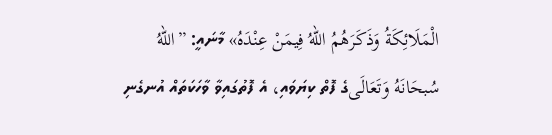الْمَلَائِكَةُ وَذَكَرَهُمُ اللهُ فِيمَنْ عِنْدَهُ» މާނައީ: ”اللهُ سُبحَانَهُ وَتَعَالَىގެ ފޮތް ކިޔަވައި، އެ ފޮތުގައިވާ ވާހަކަތައް އުނގެނި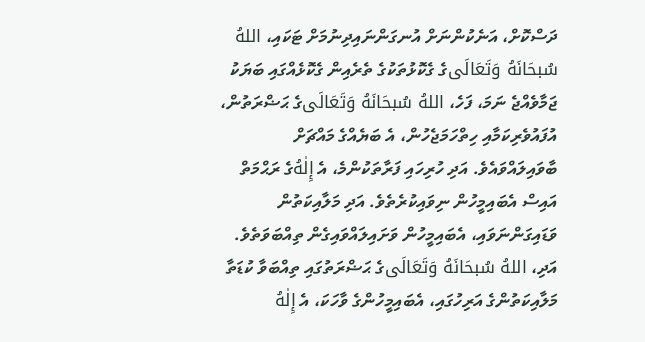ދަސްކޮށް، އަނެކުންނަށް އުނގަންނައިދިނުމަށް ޓަކައި، اللهُ سُبحَانَهُ وَتَعَالَىގެ ގެކޮޅުތަކުގެ ތެރެއިން ގެކޮޅެއްގައި ބަޔަކު ޖަމާވެއްޖެ ނަމަ، ފަހެ، اللهُ سُبحَانَهُ وَتَعَالَىގެ ޙަޟްރަތުން، އުފައުވެރިކަމާއި ހިތްހަމަޖެހުން، އެ ބަޔެއްގެ މައްޗަށް ބާވައިލައްވައެވެ. އަދި ހުރިހައި ފަރާތަކުންމެ، އެ إِلٰهُގެ ރަޙްމަތް އައިސް އެބައިމީހުން ނިވައިކުރެތެވެ. އަދި މަލާއިކަތުން ވަޑައިގަންނަވައި، އެބައިމީހުން ވަށައިލައްވައިގެން ތިއްބަވަތެވެ. އަދި، اللهُ سُبحَانَهُ وَتَعَالَىގެ ޙަޟްރަތުގައި ތިއްބަވާ ކުޑަތާ މަލާއިކަތުންގެ އަރިހުގައި، އެބައިމީހުންގެ ވާހަކަ، އެ إِلٰهُ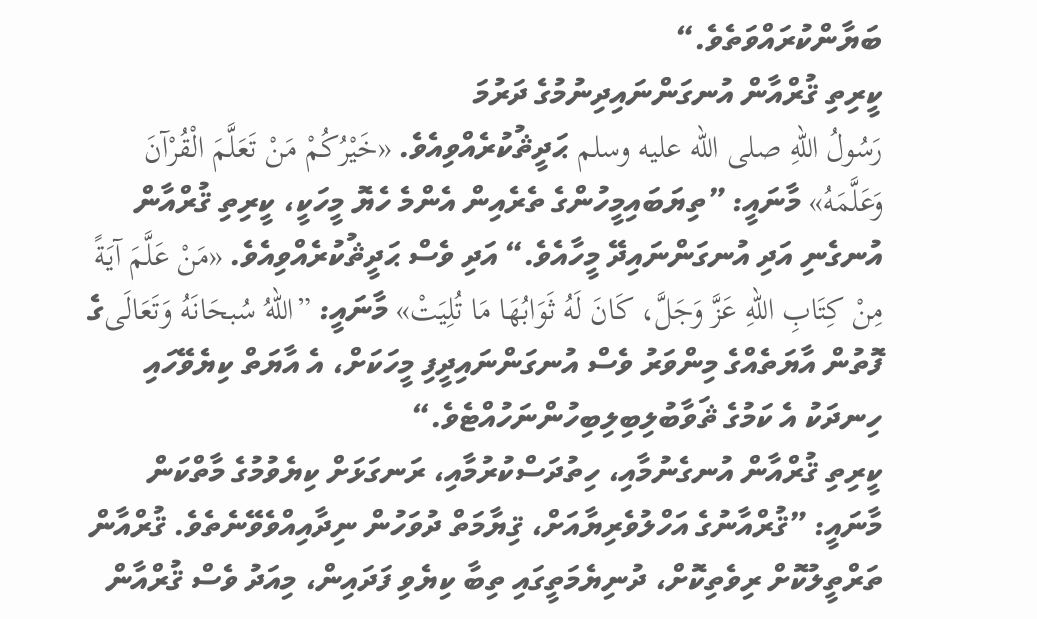ބަޔާންކުރައްވަތެވެ.“
ކީރިތި ޤުރްއާން އުނގަންނައިދިނުމުގެ ދަރުމަ
رَسُولُ اللهِ صلى الله عليه وسلم ޙަދީޘުކުރެއްވިއެވެ. «خَيْرُكُمْ مَنْ تَعَلَّمَ الْقُرْآنَ وَعَلَّمَهُ» މާނައީ: ”ތިޔަބައިމީހުންގެ ތެރެއިން އެންމެ ހެޔޮ މީހަކީ، ކީރިތި ޤުރްއާން އުނގެނި އަދި އުނގަންނައިދޭ މީހާއެވެ.“ އަދި ވެސް ޙަދީޘުކުރެއްވިއެވެ. «مَنْ عَلَّمَ آيَةً مِنْ كِتَابِ اللهِ عَزَّ وَجَلَّ، كَانَ لَهُ ثَوَابُهَا مَا تُلِيَتْ» މާނައީ: ”اللهُ سُبحَانَهُ وَتَعَالَىގެ ފޮތުން އާޔަތެއްގެ މިންވަރު ވެސް އުނގަންނައިދީފި މީހަކަށް، އެ އާޔަތް ކިޔެވޭހައި ހިނދަކު އެ ކަމުގެ ޘަވާބުލިބިލިބިހުންނަހުއްޓެވެ.“
ކީރިތި ޤުރްއާން އުނގެނުމާއި، ހިތުދަސްކުރުމާއި، ރަނގަޅަށް ކިޔެވުމުގެ މާތްކަން
މާނައީ: ”ޤުރްއާނުގެ އަހްލުވެރިޔާއަށް، ޤިޔާމަތް ދުވަހުން ނިދާއިއްވެވޭނެތެވެ. ޤުރްއާން ތަރްތީލުކޮށް ރިވެތިކޮށް، ދުނިޔެމަތީގައި ތިބާ ކިޔެވި ފަދައިން، މިއަދު ވެސް ޤުރްއާން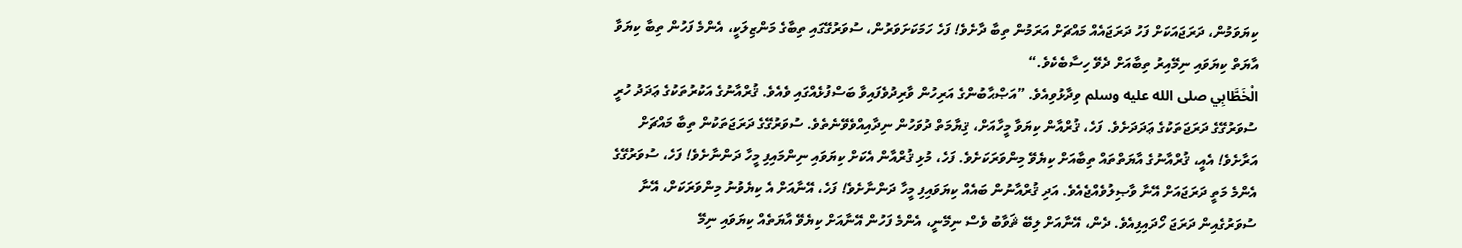ކިޔަވަމުން، ދަރަޖައަކަށް ފަހު ދަރަޖައެއް މައްޗަށް އަރަމުން ތިބާ ދާށެވެ! ފަހެ ހަމަކަށަވަރުން، ސުވަރުގޭގައި ތިބާގެ މަންޒިލަކީ، އެންމެ ފަހުން ތިބާ ކިޔަވާ އާޔަތް ކިޔަވައި ނިމޭއިރު ތިބާއަށް ދެވޭ ހިސާބެކެވެ.“
الْخَطَّابِي صلى الله عليه وسلم ވިދާޅުވިއެވެ. ”އަޞްޙާބުންގެ އަރިހުން ވާރިދުވެފައިވާ ބަސްފުޅެއްގައި ވެއެވެ. ޤުރްއާނުގެ އަކުރުތަކުގެ ޢަދަދު ހުރީ ސުވަރުގޭގެ ދަރަޖަތަކުގެ ޢަދަދަށެވެ. ފަހެ، ޤުރްއާން ކިޔަވާ މީހާއަށް، ޤިޔާމަތް ދުވަހުން ނިދާއިއްވެވޭނެތެވެ. ސުވަރުގޭގެ ދަރަޖަތަކުން ތިބާ މައްޗަށް އަރާށެވެ! އެއީ، ޤުރްއާނުގެ އާޔަތްތައް ތިބާއަށް ކިޔެވޭ މިންވަރަކަށެވެ. ފަހެ، މުޅި ޤުރްއާން އެކަށް ކިޔަވައި ނިންމައިފި މީހާ ދަންނާށެވެ! ފަހެ، ސުވަރުގޭގެ އެންމެ މަތީ ދަރަޖައަށް އޭނާ ވާޞިލުވެއްޖެއެވެ. އަދި ޤުރްއާނުން ބައެއް ކިޔަވައިފި މީހާ ދަންނާށެވެ! ފަހެ، އޭނާއަށް އެ ކިޔެވުނު މިންވަރަކަށް، އޭނާ ސުވަރުގެއިން ދަރަޖަ ހޯދައިފިއެވެ. ދެން، އޭނާއަށް ލިބޭ ޘަވާބު ވެސް ނިމޭނީ، އެންމެ ފަހުން އޭނާއަށް ކިޔެވޭ އާޔަތެއް ކިޔަވައި ނިމޭ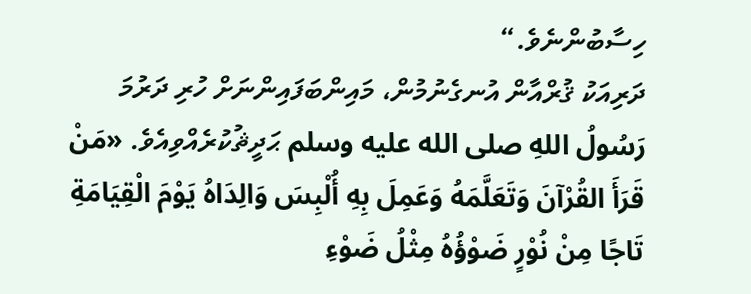ހިސާބުންނެވެ.“
ދަރިއަކު ޤުރްއާން އުނގެނުމުން، މައިންބަފައިންނަށް ހުރި ދަރުމަ
رَسُولُ اللهِ صلى الله عليه وسلم ޙަދީޘުކުރެއްވިއެވެ. «مَنْ قَرَأَ القُرْآنَ وَتَعَلَّمَهُ وَعَمِلَ بِهِ أُلْبِسَ وَالِدَاهُ يَوْمَ الْقِيَامَةِ تَاجًا مِنْ نُوْرٍ ضَوْؤُهُ مِثْلُ ضَوْءِ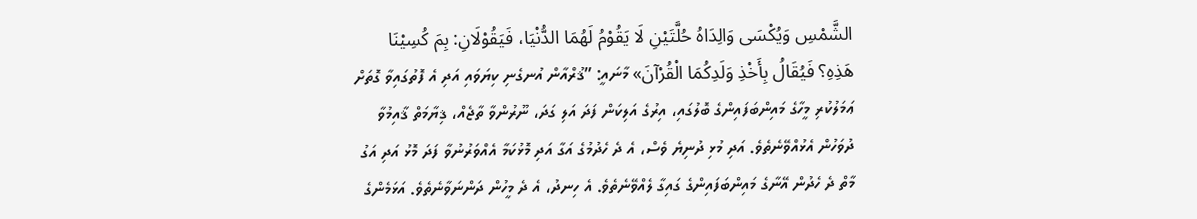الشَّمْسِ وَيُكْسَى وَالِدَاهُ حُلَّتَيْنِ لَا يَقُوْمُ لَهُمَا الدُّنْيَا، فَيَقُوْلَانِ: بِمَ كُسِيْنَا هَذِهِ؟ فَيُقَالُ بِأَخْذِ وَلَدِكُمَا الْقُرْآنَ» މާނައީ: ”ޤުރްއާން އުނގެނި ކިޔަވައި އަދި އެ ފޮތުގައިވާ ގޮތަށް ޢަމަލުކުރި މީހާގެ މައިންބަފައިންގެ ބޮލުގައި، އިރުގެ އަލިކަން ފަދަ އަލި ގަދަ، ނޫރުންވާ ތާޖެއް، ޤިޔާމަތް ޤާއިމުވާ ދުވަހުން އެޅުއްވޭނެތެވެ. އަދި މުޅި ދުނިޔެ ވެސް، އެ ދެ ހެދުމުގެ އަގާ އަދި މޮޅުކަމާ އެއްވަރުނުވާ ފަދަ މޮޅު އަދި އަގު މާތް ދެ ހެދުން އޭނާގެ މައިންބަފައިންގެ ގައިގާ ލެއްވޭނެތެވެ. އެ ހިނދު، އެ ދެ މީހުން ދަންނަވާނެތެވެ. އަޅަމެންގެ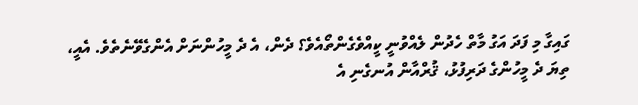ގައިގާ މި ފަދަ އަގު މާތް ހެދުން ލެއްވުނީ ކީއްވެގެންތޯއެވެ؟ ދެން، އެ ދެ މީހުންނަށް އެންގެވޭނެތެވެ. އެއީ، ތިޔަ ދެ މީހުންގެ ދަރިފުޅު، ޤުރްއާން އުނގެނި އެ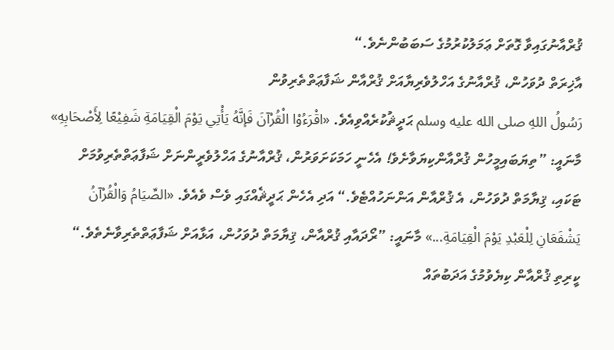ޤުރްއާނުގައިވާ ގޮތަށް ޢަމަލުކުރުމުގެ ސަބަބުންނެވެ.“
އާޚިރަތް ދުވަހުން، ޤުރްއާނުގެ އަހްލުވެރިޔާއަށް ޤުރްއާން ޝަފާޢަތްތެރިވުން
رَسُولُ اللهِ صلى الله عليه وسلم ޙަދީޘުކުރެއްވިއެވެ. «اقْرَءُوْا الْقُرْآنَ فَإنَّهُ يَأْتِي يَوْمَ الْقِيَامَةِ شَفِيْعًا لِأَصْحَابِهِ» މާނައީ: ”ތިޔަބައިމީހުން ޤުރްއާންކިޔަވާށެވެ! އެހެނީ ހަމަކަށަވަރުން، ޤުރްއާނުގެ އަހްލުވެރީންނަށް ޝަފާޢަތްތެރިވުމަށް ޓަކައި، ޤިޔާމަތް ދުވަހުން، އެ ޤުރްއާން އަންނަހުއްޓެވެ.“ އަދި އެހެން ޙަދީޘެއްގައި ވެސް ވެއެވެ. «الصِّيَامُ وَالْقُرْآنُ يَشْفَعَانِ لِلْعَبْدِ يَوْمَ الْقِيَامَةِ...» މާނައީ: ”ރޯދައާއި ޤުރްއާން، ޤިޔާމަތް ދުވަހުން، އަޅާއަށް ޝަފާޢަތްތެރިވާނެތެވެ.“
ކީރިތި ޤުރްއާން ކިޔެވުމުގެ އަދަބުތައް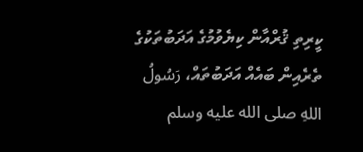ކީރިތި ޤުރްއާން ކިޔެވުމުގެ އަދަބުތަކުގެ ތެރެއިން ބައެއް އަދަބުތައް، رَسُولُ اللهِ صلى الله عليه وسلم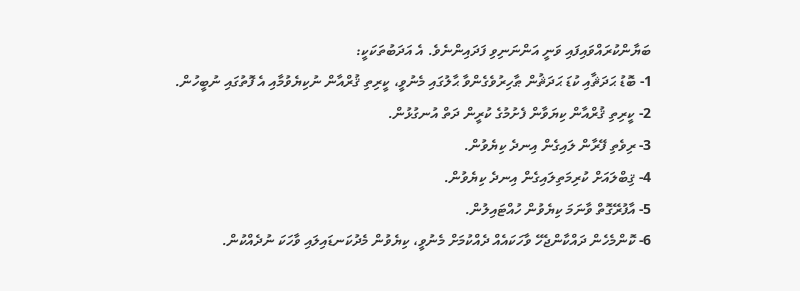ބަޔާންކުރައްވައިފައި ވަނީ އަންނަނިވި ފަދައިންނެވެ. އެ އަދަބުތަކަކީ:
1- ބޮޑު ޙަދަޘާއި ކުޑަ ޙަދަޘުން ޠާހިރުވެގެންވާ ޙާލުގައި މެނުވީ، ކީރިތި ޤުރްއާން ނުކިޔެވުމާއި އެ ފޮތުގައި ނުބީހުން.
2- ކީރިތި ޤުރްއާން ކިޔަވާން ފެށުމުގެ ކުރީން ދަތް އުނގުޅުން.
3- ރިވެތި ފޭރާން ލައިގެން އިނދެ ކިޔެވުން.
4- ޤިބްލައަށް ކުރިމަތިލައިގެން އިނދެ ކިޔެވުން.
5- އާފުރޭގޮތް ވާނަމަ ކިޔެވުން ހުއްޓައިލުން.
6- ކޮންމެހެން ދައްކާންޖެހޭ ވާހަކައެއް ދެއްކުމަށް މެނުވީ، ކިޔެވުން މެދުކަނޑައިލައި ވާހަކަ ނުދެއްކުން.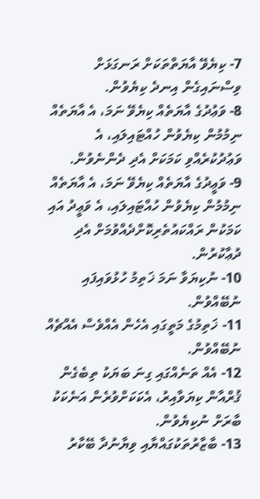7- ކިޔެވޭ އާޔަތްތަކަށް ރަނގަޅަށް ވިސްނައިގެން އިނދެ ކިޔެވުން.
8- ވަޢުދުގެ އާޔަތެއް ކިޔެވޭ ނަމަ، އެ އާޔަތެއް ނިމުމުން ކިޔެވުން ހުއްޓައިލައި، އެ ވަޢުދުކުރެއްވި ކަމަކަށް އެދި ދެންނެވުން.
9- ވަޢީދުގެ އާޔަތެއް ކިޔެވޭ ނަމަ، އެ އާޔަތެއް ނިމުމުން ކިޔެވުން ހުއްޓައިލައި، އެ ވަޢީދު އައި ކަމަކުން ރައްކައުތެރިކޮށްދެއްވުމަށް އެދި ދުޢާކުރުން.
10- ނުކިޔަވާ ނަމަ ޚަތިމު ހުޅުވައިފައި ނުބޭއްވުން.
11- ޚަތިމުގެ މަތީގައި އެހެން އެއްވެސް އެއްޗެއް ނުބޭއްވުން.
12- އެއް ތަނެއްގައި ގިނަ ބަޔަކު ތިބެގެން ޤުރްއާން ކިޔަވާއިރު، އެކަކަށްވުރެން އަނެކަކު ބާރަށް ނުކިޔެވުން.
13- ބާޒާރުތަކުގައްޔާއި ވިޔާނުދާ ބޭކާރު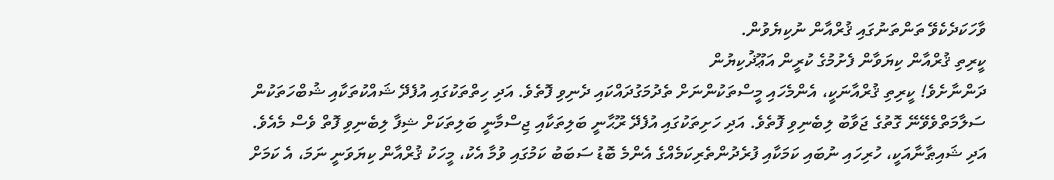ވާހަކަދެކެވޭ ތަންތަނުގައި ޤުރްއާން ނުކިޔެވުން.
ކީރިތި ޤުރްއާން ކިޔަވާން ފެށުމުގެ ކުރީން އަޢޫޛުކިޔުން
ދަންނާށެވެ! ކީރިތި ޤުރްއާނަކީ، އެންމެހައި މީސްތަކުންނަށް ތެދުމަގުދައްކައި ދެނިވި ފޮތެވެ. އަދި ހިތްތަކުގައި އުފެދޭ ޝައްކުތަކާއި ޝުބްހަތަކުން ސަލާމަތްވެވޭނޭ ގޮތުގެ ޖަވާބު ލިބެނިވި ފޮތެވެ. އަދި ހަށިތަކުގައި އުފެދޭ ރޫޙާނީ ބަލިތަކާއި ޖިސްމާނީ ބަލިތަކަށް ޝިފާ ލިބެނިވި ފޮތް ވެސް މެއެވެ.
އަދި ޝައިޠާނާއަކީ، ހުރިހައި ނުބައި ކަމަކާއި ފުރެދުންތެރިކަމެއްގެ އެންމެ ބޮޑު ސަބަބު ކަމުގައި ވުމާ އެކު، މީހަކު ޤުރްއާން ކިޔަވަނީ ނަމަ، އެ ކަމަށް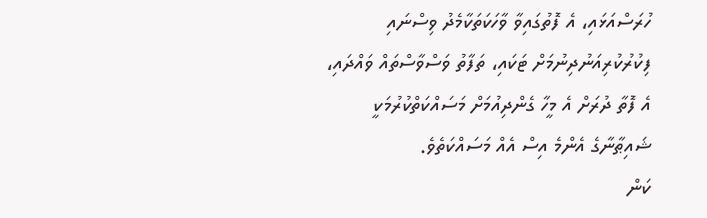ހުރަސްއަޅައި، އެ ފޮތުގައިވާ ވާހަކަތަކާމެދު ވިސްނައި ފިކުރުކުރިއަނުދިނުމަށް ޓަކައި، ތަފާތު ވަސްވާސްތައް ވައްދައި، އެ ފޮތާ ދުރަށް އެ މީހާ ގެންދިއުމަށް މަސައްކަތްކުރުމަކީ ޝައިޠާނާގެ އެންމެ އިސް އެއް މަސައްކަތެވެ.
ކަން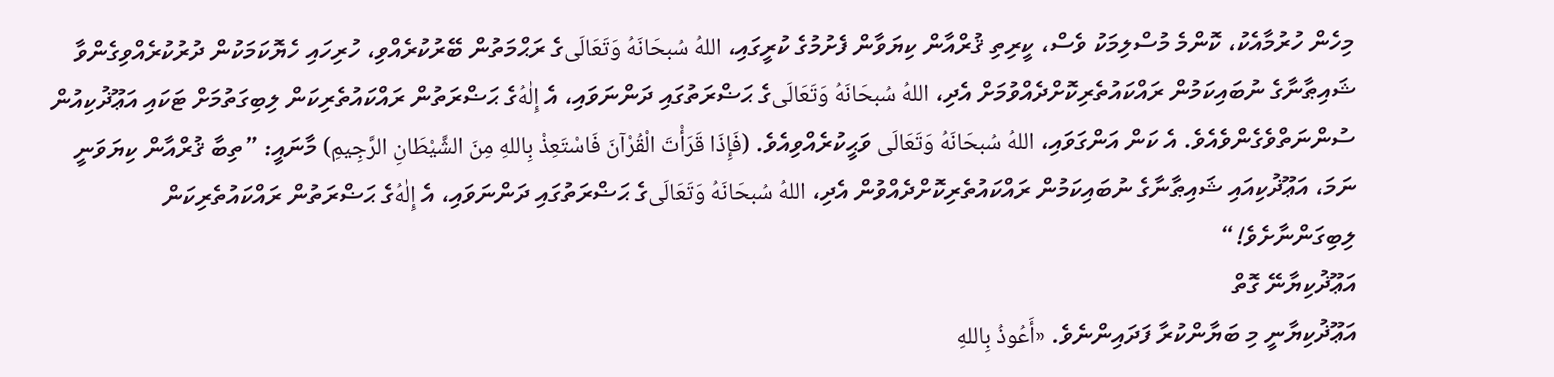މިހެން ހުރުމާއެކު، ކޮންމެ މުސްލިމަކު ވެސް، ކީރިތި ޤުރްއާން ކިޔަވާން ފެށުމުގެ ކުރީގައި، اللهُ سُبحَانَهُ وَتَعَالَىގެ ރަޙްމަތުން ބޭރުކުރެއްވި، ހުރިހައި ހެޔޮކަމަކުން ދުރުކުރެއްވިގެންވާ ޝައިޠާނާގެ ނުބައިކަމުން ރައްކައުތެރިކޮށްދެއްވުމަށް އެދި، اللهُ سُبحَانَهُ وَتَعَالَىގެ ޙަޟްރަތުގައި ދަންނަވައި، އެ إِلٰهُގެ ޙަޟްރަތުން ރައްކައުތެރިކަން ލިބިގަތުމަށް ޓަކައި އަޢޫޛުކިއުން ސުންނަތްވެގެންވެއެވެ. އެ ކަން އަންގަވައި، اللهُ سُبحَانَهُ وَتَعَالَى ވަޙީކުރެއްވިއެވެ. (فَإِذَا قَرَأْتَ الْقُرْآنَ فَاسْتَعِذْ بِاللهِ مِنَ الشَّيْطَانِ الرَّجِيمِ) މާނައީ: ”ތިބާ ޤުރްއާން ކިޔަވަނީ ނަމަ، އަޢޫޛުކިއައި ޝައިޠާނާގެ ނުބައިކަމުން ރައްކައުތެރިކޮށްދެއްވުން އެދި، اللهُ سُبحَانَهُ وَتَعَالَىގެ ޙަޟްރަތުގައި ދަންނަވައި، އެ إِلٰهُގެ ޙަޟްރަތުން ރައްކައުތެރިކަން ލިބިގަންނާށެވެ!“
އަޢޫޛުކިޔާނޭ ގޮތް
އަޢޫޛުކިޔާނީ މި ބަޔާންކުރާ ފަދައިންނެވެ. «أَعُوذُ بِاللهِ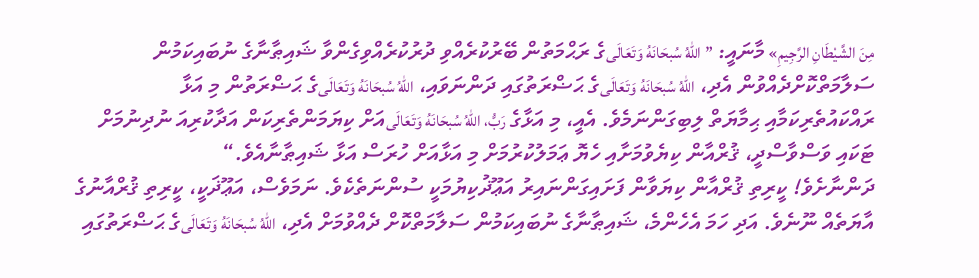مِنَ الشَّيْطَانِ الرَّجِيمِ» މާނައީ: ”اللهُ سُبحَانَهُ وَتَعَالَىގެ ރަޙްމަތުން ބޭރުކުރެއްވި ދުރުކުރެއްވިގެންވާ ޝައިޠާނާގެ ނުބައިކަމުން ސަލާމަތްކޮށްދެއްވުން އެދި، اللهُ سُبحَانَهُ وَتَعَالَىގެ ޙަޟްރަތުގައި ދަންނަވައި، اللهُ سُبحَانَهُ وَتَعَالَىގެ ޙަޟްރަތުން މި އަޅާ ރައްކައުތެރިކަމާއި ޙިމާޔަތް ލިބިގަންނަމެވެ. އެއީ، މި އަޅާގެ رَبُّ، اللهُ سُبحَانَهُ وَتَعَالَىއަށް ކިޔަމަންތެރިކަން އަދާކުރިއަ ނުދިނުމަށް ޓަކައި ވަސްވާސްދީ، ޤުރްއާން ކިޔެވުމަށާއި ހެޔޮ ޢަމަލުކުރުމަށް މި އަޅާއަށް ހުރަސް އަޅާ ޝައިޠާނާއެވެ.“
ދަންނާށެވެ! ކީރިތި ޤުރްއާން ކިޔަވާން ފަށައިގަންނައިރު އަޢޫޛުކިޔުމަކީ ސުންނަތެކެވެ. ނަމަވެސް، އަޢޫޛަކީ، ކީރިތި ޤުރްއާނުގެ އާޔަތެއް ނޫނެވެ. އަދި ހަމަ އެހެންމެ، ޝައިޠާނާގެ ނުބައިކަމުން ސަލާމަތްކޮށް ދެއްވުމަށް އެދި، اللهُ سُبحَانَهُ وَتَعَالَىގެ ޙަޟްރަތުގައި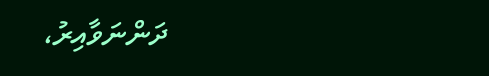ދަންނަވާއިރު،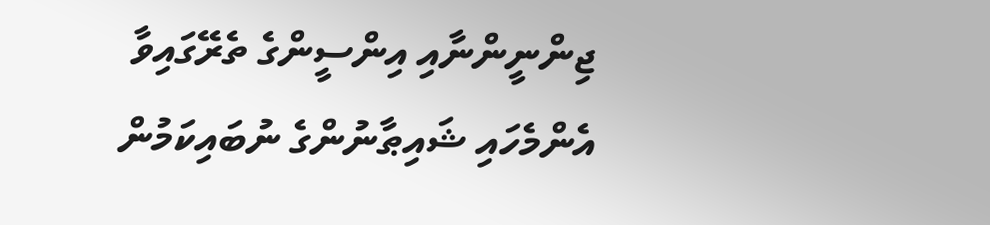ޖިންނީންނާއި އިންސީންގެ ތެރޭގައިވާ އެންމެހައި ޝައިޠާނުންގެ ނުބައިކަމުން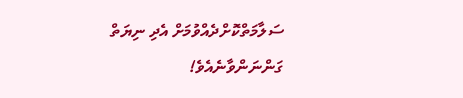ސަލާމަތްކޮށްދެއްވުމަށް އެދި ނިޔަތް ގަންނަންވާނެއެވެ!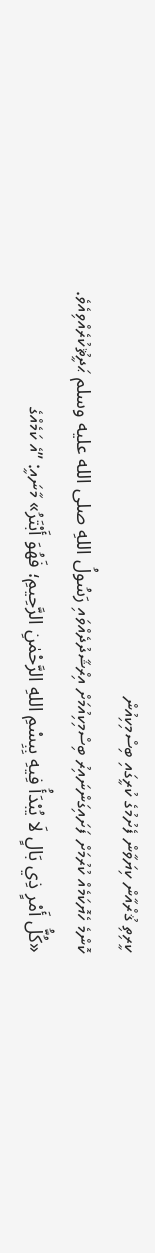ކީރިތި ޤުރްއާން ކިޔަވާން ފެށުމުގެ ކުރީގައި ބިސްމިކިއުން
ކޮންމެ ހެޔޮކަމެއް ކުރުމަށް ފަށައިގަންނައިރު ބިސްމިކިއުމަށް އިރްޝާދުދެއްވައި رَسُولُ اللهِ صلى الله عليه وسلم ޙަދީޘުކުރެއްވިއެވެ. «كُلُّ أَمْرٍ ذِي بَالٍ لَا يُبْدَأُ فِيهِ بِبِسْمِ اللهِ الرَّحْمٰنِ الرَّحِيمِ؛ فَهُوَ أَبْتَرُ» މާނައީ: ”އެ ކަމެއްގެ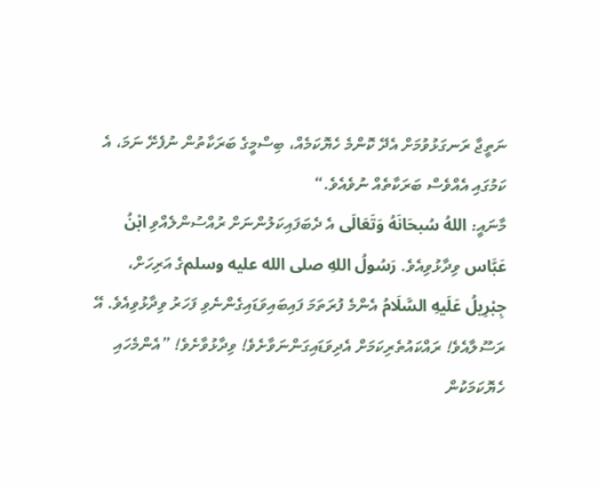ނަތީޖާ ރަނގަޅުވުމަށް އެދޭ ކޮންމެ ހެޔޮކަމެއް، ބިސްމީގެ ބަރަކާތުން ނުފެށޭ ނަމަ، އެ ކަމުގައި އެއްވެސް ބަރަކާތެއް ނުވެއެވެ.“
މާނައީ: اللهُ سُبحَانَهُ وَتَعَالَى އެ ދެބަފައިކަލުންނަށް ރުއްސުންލެއްވި ابْنُ عَبَّاس ވިދާޅުވިއެވެ. رَسُولُ اللهِ صلى الله عليه وسلمގެ އަރިހަށް، جِبْرِيلُ عَلَيهِ السَّلَامُ އެންމެ ފުރަތަމަ ފައިބައިވަޑައިގެންނެވި ފަހަރު ވިދާޅުވިއެވެ. އޭ ރަސޫލާއެވެ! ރައްކައުތެރިކަމަށް އެދިވަޑައިގަންނަވާށެވެ! ވިދާޅުވާށެވެ! ”އެންމެހައި ހެޔޮކަމަކުން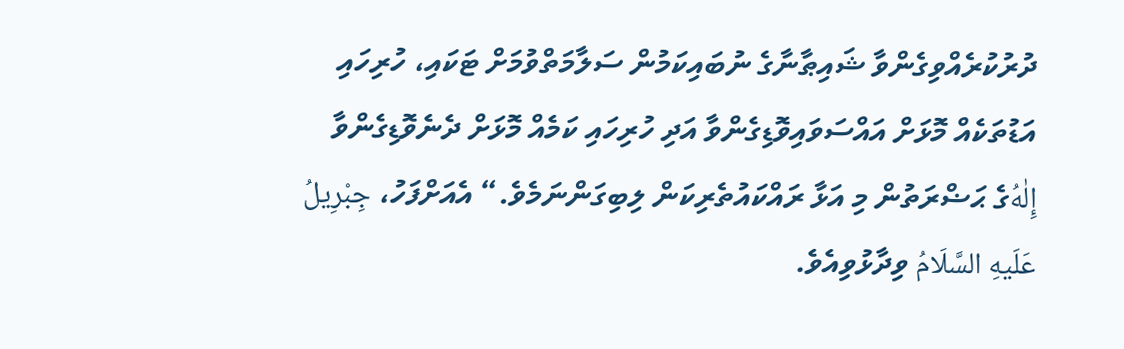ދުރުކުރެއްވިގެންވާ ޝައިޠާނާގެ ނުބައިކަމުން ސަލާމަތްވުމަށް ޓަކައި، ހުރިހައި އަޑުތަކެއް މޮޅަށް އައްސަވައިވޮޑިގެންވާ އަދި ހުރިހައި ކަމެއް މޮޅަށް ދެނެވޮޑިގެންވާ إِلٰهُގެ ޙަޟްރަތުން މި އަޅާ ރައްކައުތެރިކަން ލިބިގަންނަމެވެ.“ އެއަށްފަހު، جِبْرِيلُ عَلَيهِ السَّلَامُ ވިދާޅުވިއެވެ.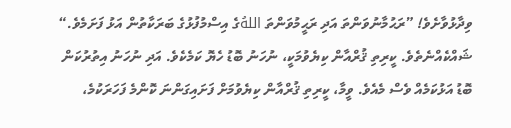ވިދާޅުވާށެވެ! ”ރަޙުމާނުވަންތަ އަދި ރަޙީމުވަންތަ اللهُގެ އިސްމުފުޅުގެ ބަރަކާތުން އަޅު ފަށަމެވެ.“
ޝައްކެއްނެތެވެ. ކީރިތި ޤުރްއާން ކިޔެވުމަކީ، ނުހަނު ބޮޑު ހެޔޮ ކަމެކެވެ. އަދި ނުހަނު އިތުރުކަން ބޮޑު އަޅުކަމެއް ވެސް މެއެވެ. ވީމާ، ކީރިތި ޤުރްއާން ކިޔެވުމަށް ފަށައިގަންނަ ކޮންމެ ފަހަރަކުމެ،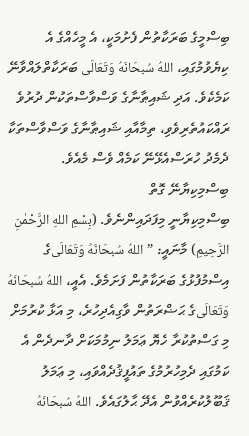ބިސްމީގެ ބަރަކާތުން ފެށުމަކީ، އެ މީހެއްގެ އެ ކިޔެވުމުގައި، اللهُ سُبحَانَهُ وَتَعَالَى ބަރަކާތްލައްވާނޭ ކަމެކެވެ. އަދި ޝައިޠާނާގެ ވަސްވާސްތަކުން ދުރުވެ ރައްކައުތެރިވެވި، ތިމާއާއި ޝައިޠާނާގެ ވަސްވާސްތަކާ ދެމެދު ހުރަސްއެޅޭނޭ ކަމެއް ވެސް މެއެވެ.
ބިސްމިކިޔާނޭ ގޮތް
ބިސްމިކިޔާނީ މިފަދައިންނެވެ. (بِسْمِ اللهِ الرَّحْمٰنِ الرَّحِيمِ) މާނައީ: ”اللهُ سُبحَانَهُ وَتَعَالَىގެ އިސްމުފުޅުގެ ބަރަކާތުން ފަށަމެވެ. އެއީ، اللهُ سُبحَانَهُ وَتَعَالَىގެ ޙަޟްރަތުން ވާގިއެދިހުރެ، މި އަޅާ ކުރުމަށް މި ގަސްތުކުރާ ހެޔޮ ޢަމަލު ނިމުމަކަށް ދާނދެން އެ ކަމުގައި ދެމިހުރުމުގެ ތައުފީޤުދެއްވައި، މި ޢަމަލު ޤަބޫލުކުރެއްވުން އެދޭ ޙާލުގައެވެ. اللهُ سُبحَانَهُ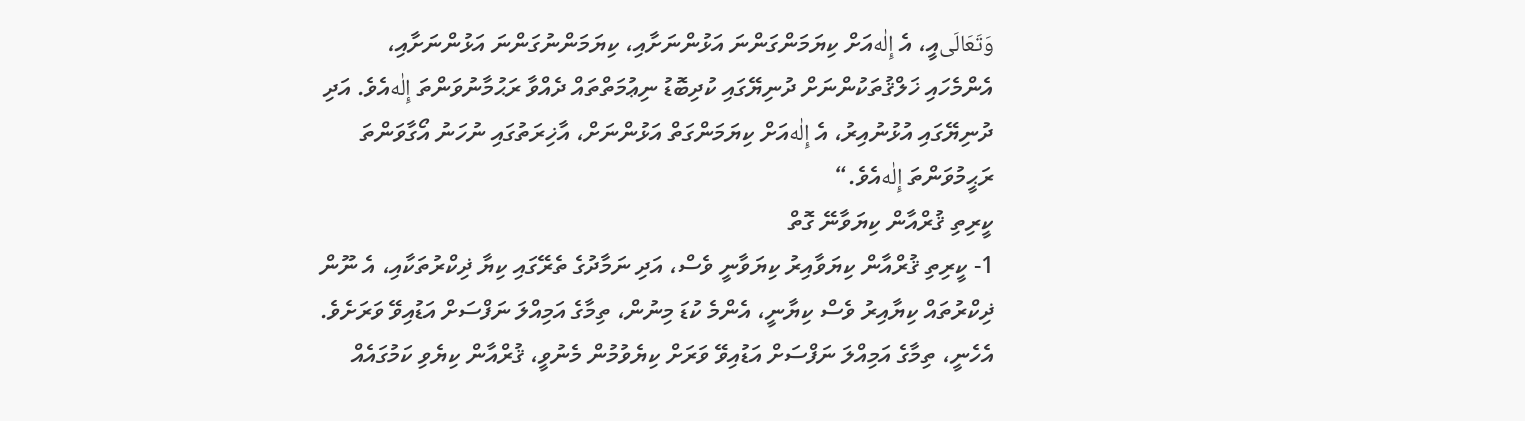وَتَعَالَىއީ، އެ إِلٰهއަށް ކިޔަމަންގަންނަ އަޅުންނަށާއި، ކިޔަމަންނުގަންނަ އަޅުންނަށާއި، އެންމެހައި ޚަލްޤުތަކުންނަށް ދުނިޔޭގައި ކުދިބޮޑު ނިޢުމަތްތައް ދެއްވާ ރަޙުމާނުވަންތަ إِلٰهއެވެ. އަދި ދުނިޔޭގައި އުޅުނުއިރު، އެ إِلٰهއަށް ކިޔަމަންގަތް އަޅުންނަށް، އާޚިރަތުގައި ނުހަނު އޯގާވަންތަ ރަޙީމުވަންތަ إِلٰهއެވެ.“
ކީރިތި ޤުރްއާން ކިޔަވާނޭ ގޮތް
1- ކީރިތި ޤުރްއާން ކިޔަވާއިރު ކިޔަވާނީ ވެސް، އަދި ނަމާދުގެ ތެރޭގައި ކިޔާ ޛިކްރުތަކާއި، އެ ނޫން ޛިކްރުތައް ކިޔާއިރު ވެސް ކިޔާނީ، އެންމެ ކުޑަ މިނުން، ތިމާގެ އަމިއްލަ ނަފްސަށް އަޑުއިވޭ ވަރަށެވެ. އެހެނީ، ތިމާގެ އަމިއްލަ ނަފްސަށް އަޑުއިވޭ ވަރަށް ކިޔެވުމުން މެނުވީ، ޤުރްއާން ކިޔެވި ކަމުގައެއް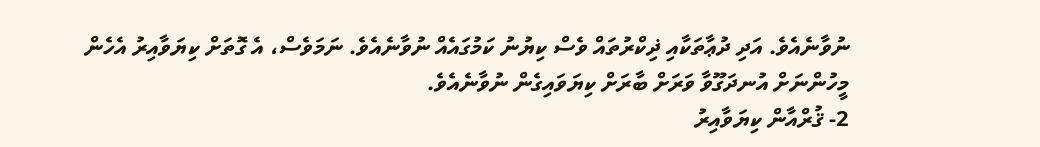ނުވާނެއެވެ. އަދި ދުޢާތަކާއި ޛިކްރުތައް ވެސް ކިޔުނު ކަމުގައެއް ނުވާނެއެވެ. ނަމަވެސް، އެ ގޮތަށް ކިޔަވާއިރު އެހެން މީހުންނަށް އުނދަގޫވާ ވަރަށް ބާރަށް ކިޔަވައިގެން ނުވާނެއެވެ.
2- ޤުރްއާން ކިޔަވާއިރު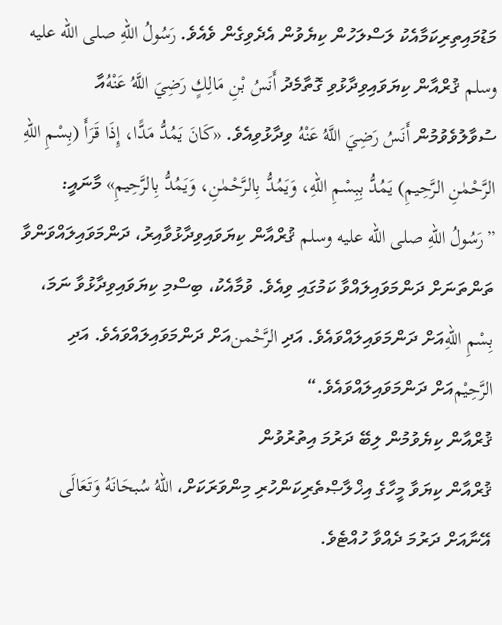މަޑުމައިތިރިކަމާއެކު ލަސްލަހުން ކިޔެވުން އެދެވިގެން ވެއެވެ. رَسُولُ اللهِ صلى الله عليه وسلم ޤުރްއާން ކިޔަވައިވިދާޅުވި ގޮތާމެދު أَنَسُ بْنِ مَالِكٍ رَضِيَ اللَّهُ عَنْهُއާ ސުވާލުވެވުމުން أَنَسُ رَضِيَ اللَّهُ عَنْهُ ވިދާޅުވިއެވެ. «كَانَ يَمُدُّ مَدًّا، إِذَا قَرَأَ (بِسْمِ اللهِ الرَّحْمٰنِ الرَّحِيمِ) يَمُدُّ بِبِسْمِ اللهِ، وَيَمُدُّ بِالرَّحْمٰنِ، وَيَمُدُّ بِالرَّحِيمِ» މާނައީ: ”رَسُولُ اللهِ صلى الله عليه وسلم ޤުރްއާން ކިޔަވައިވިދާޅުވާއިރު، ދަންމަވައިލައްވަންވާ ތަންތަނަށް ދަންމަވައިލައްވާ ކަމުގައި ވިއެވެ. ވުމާއެކު، ބިސްމި ކިޔަވައިވިދާޅުވާ ނަމަ، بِسْمِ اللهِއަށް ދަންމަވައިލައްވައެވެ. އަދި الرَّحْمنއަށް ދަންމަވައިލައްވައެވެ. އަދި الرَّحِيْمއަށް ދަންމަވައިލައްވައެވެ.“
ޤުރްއާން ކިޔެވުމުން ލިބޭ ދަރުމަ އިތުރުވުން
ޤުރްއާން ކިޔަވާ މީހާގެ އިޚްލާޞްތެރިކަންހުރި މިންވަރަކަށް، اللهُ سُبحَانَهُ وَتَعَالَى އޭނާއަށް ދަރުމަ ދެއްވާ ހުއްޓެވެ.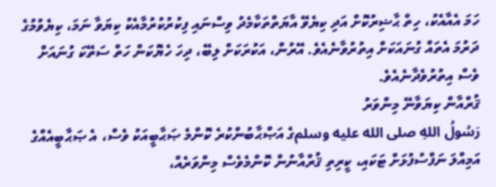ހަމަ އެއާއެކު، ހިތް ޙާޟިރުކޮށް އަދި ކިޔެވޭ އާޔަތްތަކާމެދު ވިސްނައި ފިކުރުކުރުމާއެކު ކިޔަވާ ނަމަ، ކިޔެވުމުގެ ދަރުމަ އެތައް ގުނައަކަށް އިތުރުވާނެއެވެ. އޭރުން، އަކުރަކަށް ލިބޭ، ދިހަ ހެޔޮކަން ހަތް ސަތޭކަ ގުނައަށް ވެސް އިތުރުވެދާނެއެވެ.
ޤުރްއާން ކިޔަވާނޭ މިންވަރު
رَسُولُ اللهِ صلى الله عليه وسلمގެ އަޞްޙާބުންކުރެ ކޮންމެ ޞަޙާބީއަކު ވެސް، އެ ޞަޙާބީއެއްގެ އަމިއްލަ ނަފްސުފުޅަށް ޓަކައި، ކީރިތި ޤުރްއާނުން ކޮންމެވެސް މިންވަރެއް،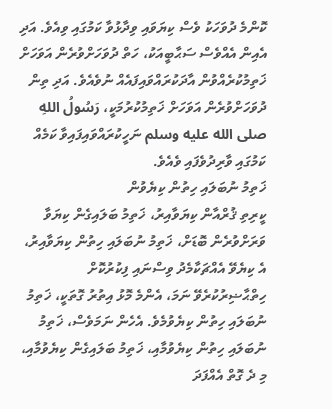ކޮންމެ ދުވަހަކު ވެސް ކިޔަވައި ވިދާޅުވާ ކަމުގައި ވިއެވެ. އަދި އެއިން އެއްވެސް ސަޙާބީއަކު، ހަތް ދުވަހަށްވުރެން އަވަހަށް ޚަތިމުކުރެއްވުން އާދަކުރައްވައިފައެއް ނުވެއެވެ. އަދި ތިން ދުވަހަށްވުރެން އަވަހަށް ޚަތިމުކުރުމަކީ، رَسُولُ اللهِ صلى الله عليه وسلم ނަހީކުރައްވައިފައިވާ ކަމެއް ކަމުގައި ވާރިދުވެފައި ވެއެވެ.
ޚަތިމު ނުބަލައި ހިތުން ކިޔެވުން
ކީރިތި ޤުރްއާން ކިޔަވާއިރު، ޚަތިމު ބަލައިގެން ކިޔަވާ ވަރަށްވުރެން ބޮޑަށް، ޚަތިމު ނުބަލައި ހިތުން ކިޔަވާއިރު، އެ ކިޔެވޭ އެއްޗަކާމެދު ވިސްނައި ފިކުރުކޮށް ހިތްޙާޟިރުކުރެވޭ ނަމަ، އެންމެ މޮޅު އިތުރު ގޮތަކީ، ޚަތިމު ނުބަލައި ހިތުން ކިޔެވުމެވެ. އެހެން ނަމަވެސް، ޚަތިމު ނުބަލައި ހިތުން ކިޔެވުމާއި، ޚަތިމު ބަލައިގެން ކިޔެވުމާއި، މި ދެ ގޮތް އެއްފަދަ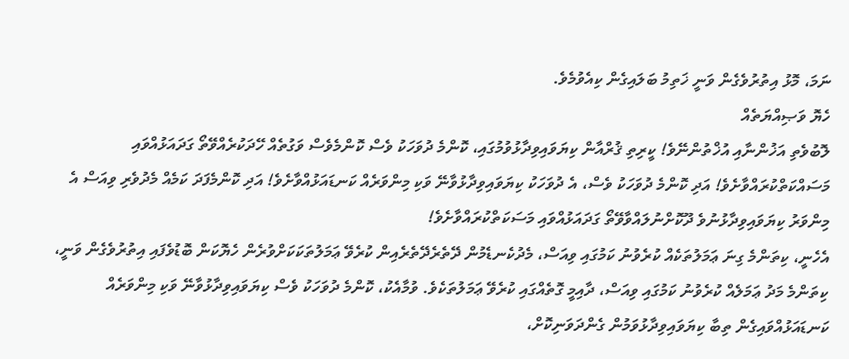ނަމަ، މޮޅު އިތުރުވެގެން ވަނީ ޚަތިމު ބަލައިގެން ކިއެވުމެވެ.
ހެޔޮ ވަޞިއްޔަތެއް
ލޮބުވެތި އަޚުންނާއި އުޚްތުންނޭވެ! ކީރިތި ޤުރްއާން ކިޔަވައިވިދާޅުވުމުގައި، ކޮންމެ ދުވަހަކު ވެސް ކޮންމެވެސް ވަގުތެއް ހޭދަކުރެއްވޭތޯ ގަދައަޅުއްވައި މަސައްކަތްކުރައްވާށެވެ! އަދި ކޮންމެ ދުވަހަކު ވެސް، އެ ދުވަހަކު ކިޔަވައިވިދާޅުވާނޭ ވަކި މިންވަރެއް ކަނޑައަޅުއްވާށެވެ! އަދި ކޮންމެފަދަ ކަމެއް މެދުވެރި ވިއަސް އެ މިންވަރު ކިޔަވައިވިދާޅުނުވެ ދޫކޮށްނުލައްވާވޭތޯ ގަދައަޅުއްވައި މަސަކަތްކުރައްވާށެވެ!
އެހެނީ، ކިތަންމެ ގިނަ ޢަމަލުތަކެއް ކުރެވުނު ކަމުގައި ވިއަސް، މެދުކެނޑެމުން ދޭތެރެދޭތެރެއިން ކުރެވޭ ޢަމަލުތަކަކަށްވުރެން ހެޔޮކަން ބޮޑުވެފައި އިތުރުވެގެން ވަނީ، ކިތަންމެ މަދު ޢަމަލެއް ކުރެވުނު ކަމުގައި ވިއަސް، ދާއިމީ ގޮތެއްގައި ކުރެވޭ ޢަމަލުތަކެވެ. ވުމާއެކު، ކޮންމެ ދުވަހަކު ވެސް ކިޔަވައިވިދާޅުވާނޭ ވަކި މިންވަރެއް ކަނޑައަޅުއްވައިގެން ތިބާ ކިޔަވައިވިދާޅުވަމުން ގެންދަވަނިކޮށް،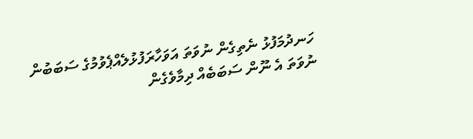ހަނދުމަފުޅު ނެތިގެން ނުވަތަ އަވަހާރަފުޅުލެއްޕެވުމުގެ ސަބަބުން ނުވަތަ އެ ނޫން ސަބަބެއް ދިމާވެގެން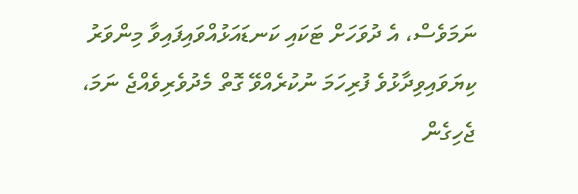ނަމަވެސް، އެ ދުވަހަށް ޓަކައި ކަނޑައަޅުއްވައިފައިވާ މިންވަރު ކިޔަވައިވިދާޅުވެ ފުރިހަމަ ނުކުރެއްވޭ ގޮތް މެދުވެރިވެއްޖެ ނަމަ، ޖެހިގެން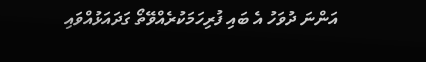އަންނަ ދުވަހު އެ ބައި ފުރިހަމަކުރެއްވޭތޯ ގަދައަޅުއްވައި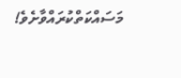މަސައްކަތްކުރައްވާށެވެ!